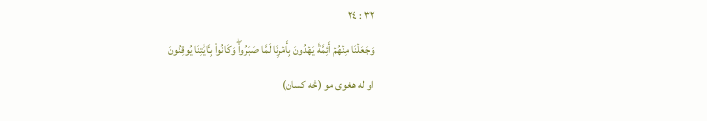٣٢ : ٢٤
وَجَعَلۡنَا مِنۡهُمۡ أَئِمَّةٗ يَهۡدُونَ بِأَمۡرِنَا لَمَّا صَبَرُواْۖ وَكَانُواْ بِـَٔايَٰتِنَا يُوقِنُونَ
او له هغوی مو (څه كسان)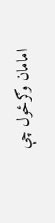امامان وګرځول چې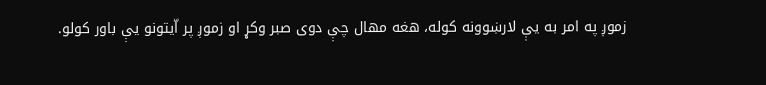زموږ په امر به يې لارښوونه كوله، هغه مهال چې دوى صبر وكړ او زموږ پر اّيتونو يې باور كولو.